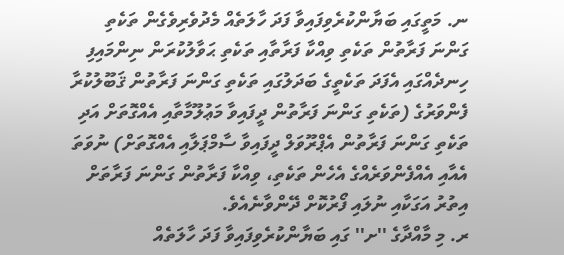ނ. މަތީގައި ބަޔާންކުރެވިފައިވާ ފަދަ ހާލަތެއް މެދުވެރިވެގެން ތަކެތި ގަންނަ ފަރާތުން ތަކެތި ވިއްކާ ފަރާތާއި ތަކެތި ޙަވާލުކުރަން ނިންމައިފި ހިނދެއްގައި އެފަދަ ތަކެތީގެ ބަދަލުގައި ތަކެތި ގަންނަ ފަރާތުން ޤަބޫލުކުރާ ފެންވަރުގެ (ތަކެތި ގަންނަ ފަރާތުން ދީފައިވާ މަޢުލޫމާތާއި އެއްގޮތަށް އަދި ތަކެތި ގަންނަ ފަރާތުން އެޕްރޫވަލް ދީފައިވާ ސާމްޕަލާއި އެއްގޮތަށް) ނުވަތަ އެއާއި އެއްފެންވަރެއްގެ އެހެން ތަކެތި، ވިއްކާ ފަރާތުން ގަންނަ ފަރާތަށް އިތުރު އަގަކާއި ނުލައި ފޯރުކޮށް ދޭންވާނެއެވެ.
ރ. މި މާއްދާގެ ''ށ'' ގައި ބަޔާންކުރެވިފައިވާ ފަދަ ހާލަތެއް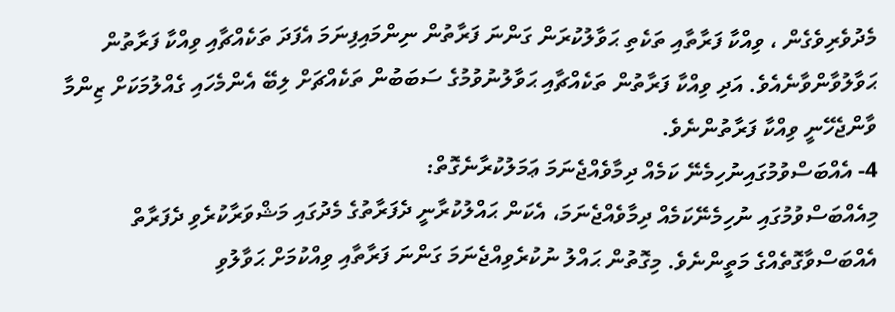މެދުވެރިވެގެން ، ވިއްކާ ފަރާތާއި ތަކެތި ޙަވާލުކުރަން ގަންނަ ފަރާތުން ނިންމައިފިނަމަ އެފަދަ ތަކެއްޗާއި ވިއްކާ ފަރާތުން ޙަވާލުވާންވާނެއެވެ. އަދި ވިއްކާ ފަރާތުން ތަކެއްޗާއި ޙަވާލުނުވުމުގެ ސަބަބުން ތަކެއްޗަށް ލިބޭ އެންމެހައި ގެއްލުމަކަށް ޒިންމާ ވާންޖެހޭނީ ވިއްކާ ފަރާތުންނެވެ.
4- އެއްބަސްވުމުގައިނުހިމެނޭ ކަމެއް ދިމާވެއްޖެނަމަ ޢަމަލުކުރާނެގޮތް:
މިއެއްބަސްވުމުގައި ނުހިމެނޭކަމެއް ދިމާވެއްޖެނަމަ، އެކަން ޙައްލުކުރާނީ ދެފަރާތުގެ މެދުގައި މަޝްވަރާކުރެވި ދެފަރާތް އެއްބަސްވާގޮތެއްގެ މަތީންނެވެ. މިގޮތުން ޙައްލު ނުކުރެވިއްޖެނަމަ ގަންނަ ފަރާތާއި ވިއްކުމަށް ޙަވާލުވި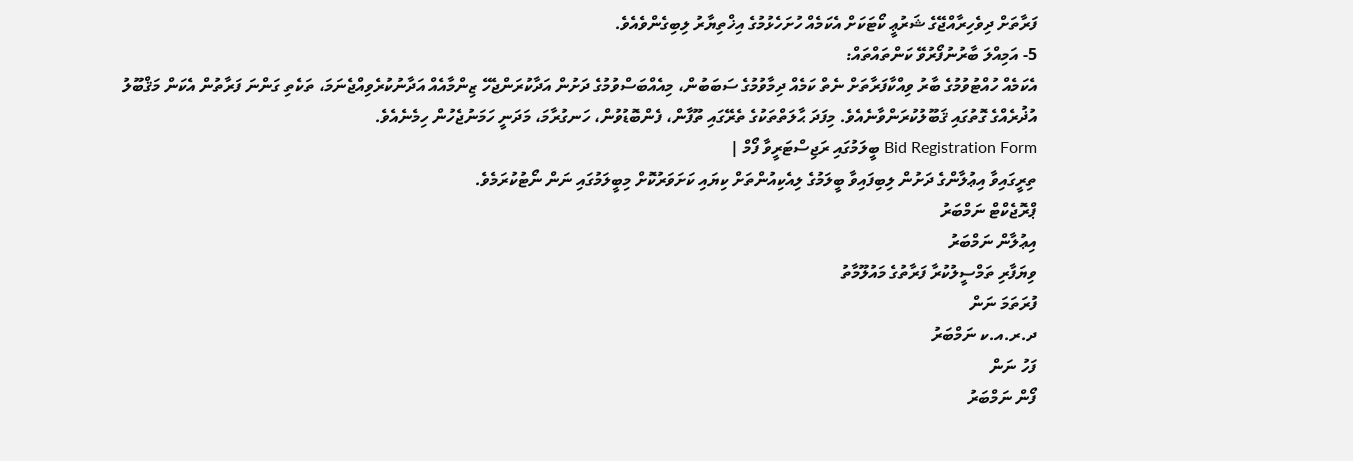ފަރާތަށް ދިވެހިރާއްޖޭގެ ޝަރުޢީ ކޯޓަކަށް އެކަމެއް ހުށަހެޅުމުގެ އިޚްތިޔާރު ލިބިގެންވެއެވެ.
5- އަމިއްލަ ބާރުނުފޯރުވޭ ކަންތައްތައް:
އެކަމެއް ހުއްޓުވުމުގެ ބާރު ވިއްކާފަރާތަށް ނެތް ކަމެއް ދިމާވުމުގެ ސަބަބުން، މިއެއްބަސްވުމުގެ ދަށުން އަދާކުރަންޖެހޭ ޒިންމާއެއް އަދާނުކުރެވިއްޖެނަމަ، ތަކެތި ގަންނަ ފަރާތުން އެކަން މަޤްބޫލު އުޛުރެއްގެ ގޮތުގައި ޤަބޫލުކުރަންވާނެއެވެ. މިފަދަ ޙާލަތްތަކުގެ ތެރޭގައި ތޫފާން، ފެންބޮޑުވުން، ހަނގުރާމަ، މަދަނީ ހަމަނުޖެހުން ހިމެނެއެވެ.
Bid Registration Form ބީލަމުގައި ރަޖިސްޓަރީވާ ފޯމް |
ތިރީގައިވާ އިޢުލާންގެ ދަށުން ލިބިފައިވާ ބީލަމުގެ ލިއެކިއުންތަށް ކިޔައި ކަށަވަރުކޮށް މިބީލަމުގައި ނަން ނޯޓުކުރަމެވެ.
ޕްރޮޖެކްޓް ނަމްބަރު
އިޢުލާން ނަމްބަރު
ވިޔަފާރި ތަމްސީލުކުރާ ފަރާތުގެ މައުލޫމާތު
ފުރަތަމަ ނަން
ދ.ރ.އ.ކ ނަމްބަރު
ފަހު ނަން
ފޯން ނަމްބަރު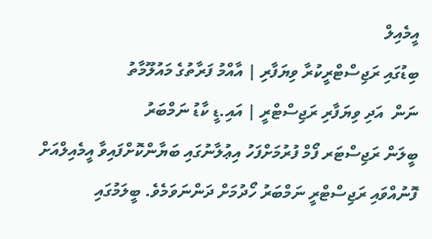އީމެއިލް
ބިޑުގައި ރަޖިސްޓްރީކުރާ ވިޔަފާރި | އާއްމު ފަރާތުގެ މައުލޫމާތު
ނަން  އަދި ވިޔަފާރި ރަޖިސްޓްރީ | އައި.ޑީ ކާޑު ނަމްބަރު
ބީލަން ރަޖިސްޓަރ ފޯމް ފުރުމަށްފަހު އިޢުލާނުގައި ބަޔާންކޮށްފައިވާ އީމެއިލްއަށް ފޮނުއްވައި ރަޖިސްޓްރީ ނަމްބަރު ހޯދުމަށް ދަންނަވަމެވެ. ބީލަމުގައި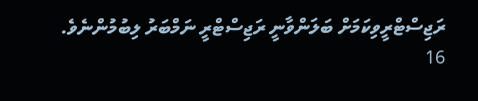ރަޖިސްޓްރީވިކަމަށް ބަލަންވާނީ ރަޖިސްޓްރީ ނަމްބަރު ލިބުމުންނެވެ.
16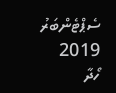ސެޕްޓެންބަރު 2019
ހޯދާ